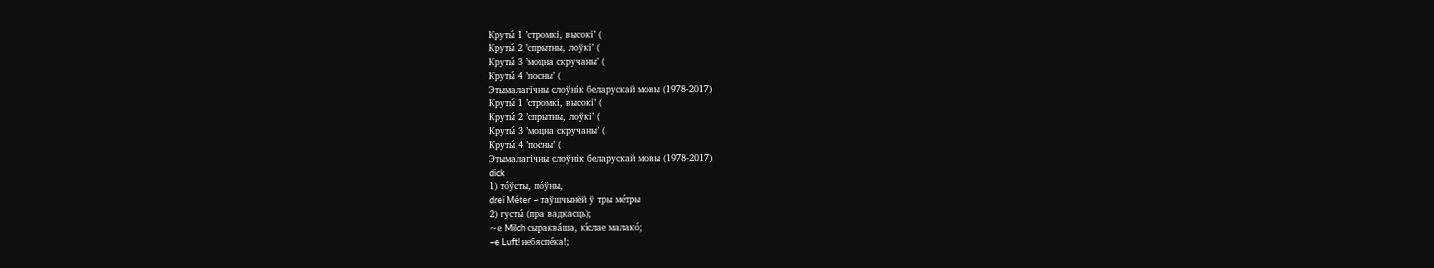Круты́ 1 ’стромкі, высокі’ (
Круты́ 2 ’спрытны, лоўкі’ (
Круты́ 3 ’моцна скручаны’ (
Круты́ 4 ’посны’ (
Этымалагічны слоўнік беларускай мовы (1978-2017)
Круты́ 1 ’стромкі, высокі’ (
Круты́ 2 ’спрытны, лоўкі’ (
Круты́ 3 ’моцна скручаны’ (
Круты́ 4 ’посны’ (
Этымалагічны слоўнік беларускай мовы (1978-2017)
dick
1) то́ўсты, по́ўны,
drei Méter ~ таўшчынёй ў тры ме́тры
2) густы́ (пра вадкасць);
~е Milch сыраква́ша, кі́слае малако́;
~e Luft! небяспе́ка!;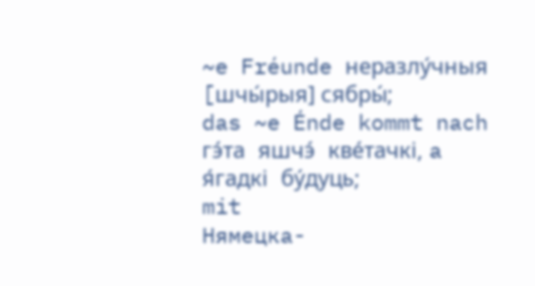~e Fréunde неразлу́чныя [шчы́рыя] сябры́;
das ~e Énde kommt nach гэ́та яшчэ́ кве́тачкі, а я́гадкі бу́дуць;
mit
Нямецка-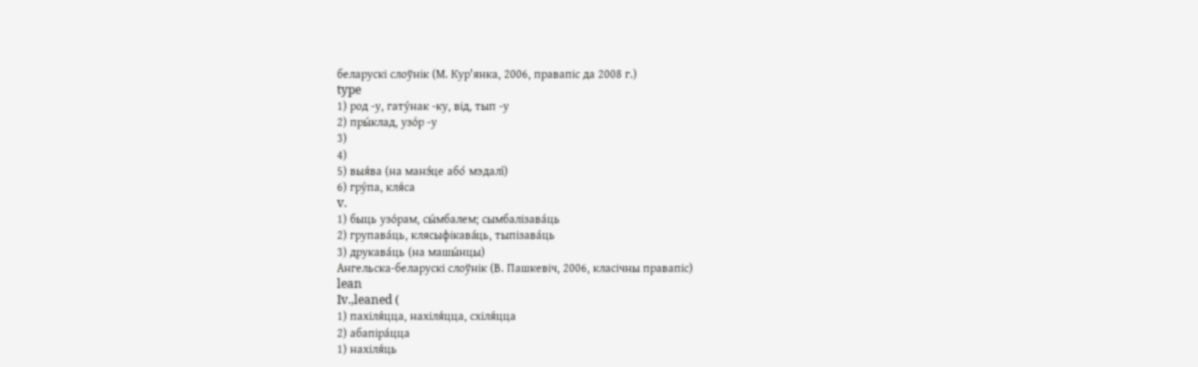беларускі слоўнік (М. Кур'янка, 2006, правапіс да 2008 г.)
type
1) род -у, гату́нак -ку, від, тып -у
2) пры́клад, узо́р -у
3)
4)
5) выя́ва (на манэ́це або́ мэдалі́)
6) гру́па, кля́са
v.
1) быць узо́рам, сы́мбалем; сымбалізава́ць
2) групава́ць, клясыфікава́ць, тыпізава́ць
3) друкава́ць (на машы́нцы)
Ангельска-беларускі слоўнік (В. Пашкевіч, 2006, класічны правапіс)
lean
Iv.,leaned (
1) пахіля́цца, нахіля́цца, схіля́цца
2) абапіра́цца
1) нахіля́ць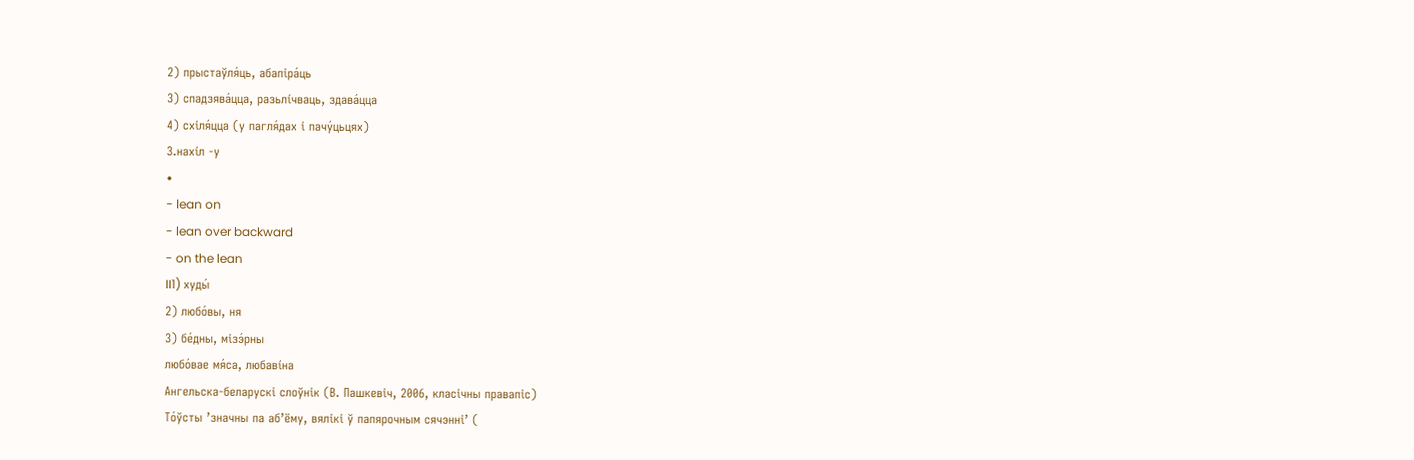2) прыстаўля́ць, абапіра́ць
3) спадзява́цца, разьлі́чваць, здава́цца
4) схіля́цца (у пагля́дах і пачу́цьцях)
3.нахі́л -у
•
- lean on
- lean over backward
- on the lean
II1) худы́
2) любо́вы, ня
3) бе́дны, мізэ́рны
любо́вае мя́са, любаві́на
Ангельска-беларускі слоўнік (В. Пашкевіч, 2006, класічны правапіс)
То́ўсты ’значны па аб’ёму, вялікі ў папярочным сячэнні’ (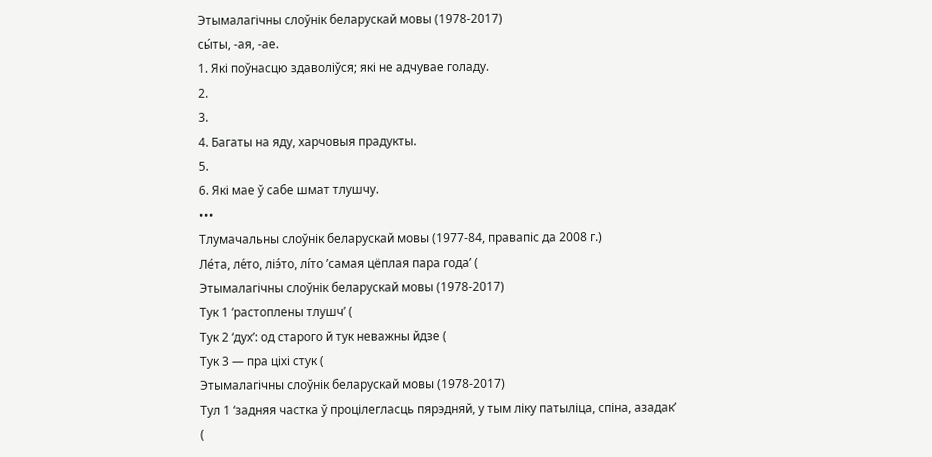Этымалагічны слоўнік беларускай мовы (1978-2017)
сы́ты, ‑ая, ‑ае.
1. Які поўнасцю здаволіўся; які не адчувае голаду.
2.
3.
4. Багаты на яду, харчовыя прадукты.
5.
6. Які мае ў сабе шмат тлушчу.
•••
Тлумачальны слоўнік беларускай мовы (1977-84, правапіс да 2008 г.)
Ле́та, ле́то, ліэ́то, лі́то ’самая цёплая пара года’ (
Этымалагічны слоўнік беларускай мовы (1978-2017)
Тук 1 ‘растоплены тлушч’ (
Тук 2 ‘дух’: од старого й тук неважны йдзе (
Тук 3 — пра ціхі стук (
Этымалагічны слоўнік беларускай мовы (1978-2017)
Тул 1 ‘задняя частка ў процілегласць пярэдняй, у тым ліку патыліца, спіна, азадак’ (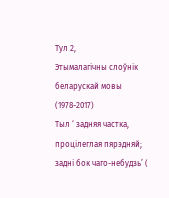Тул 2,
Этымалагічны слоўнік беларускай мовы (1978-2017)
Тыл ‘ задняя частка, процілеглая пярэдняй; задні бок чаго-небудзь’ (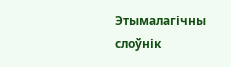Этымалагічны слоўнік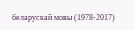беларускай мовы (1978-2017)